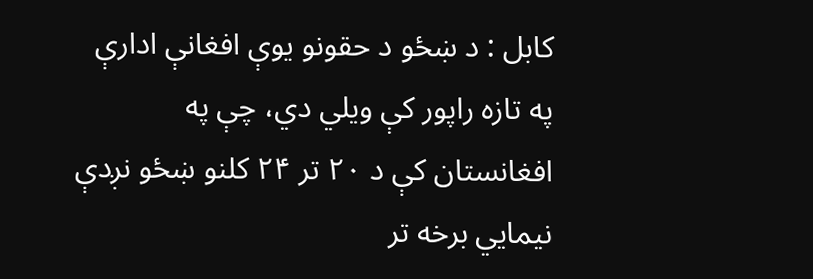کابل : د ښځو د حقونو یوې افغانې ادارې په تازه راپور کې ویلي دي، چې په افغانستان کې د ۲۰ تر ۲۴ کلنو ښځو نږدې نیمایي برخه تر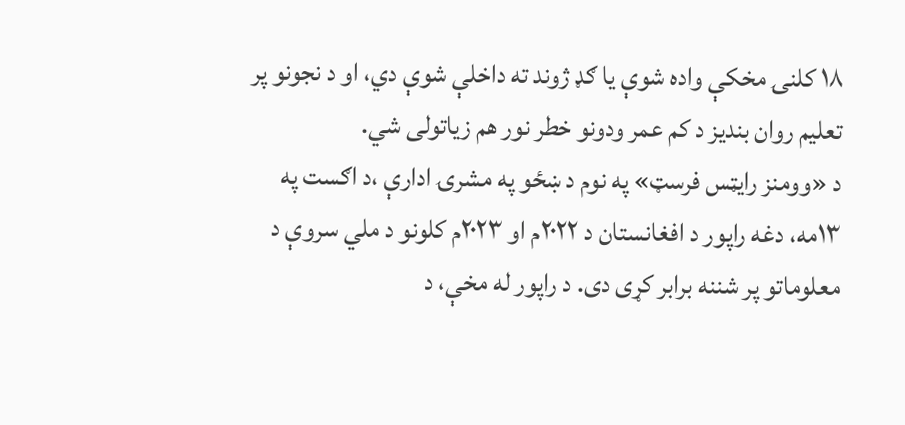۱۸ کلنۍ مخکې واده شوې یا ګډ ژوند ته داخلې شوې دي، او د نجونو پر تعلیم روان بندیز د کم عمر ودونو خطر نور هم زیاتولی شي.
د «وومنز رایټس فرسټ» په نوم د ښځو په مشرۍ ادارې ،د اګست په ۱۳مه، دغه راپور د افغانستان د ۲۰۲۲م او ۲۰۲۳م کلونو د ملي سروې د معلوماتو پر شننه برابر کړی دی. د راپور له مخې، د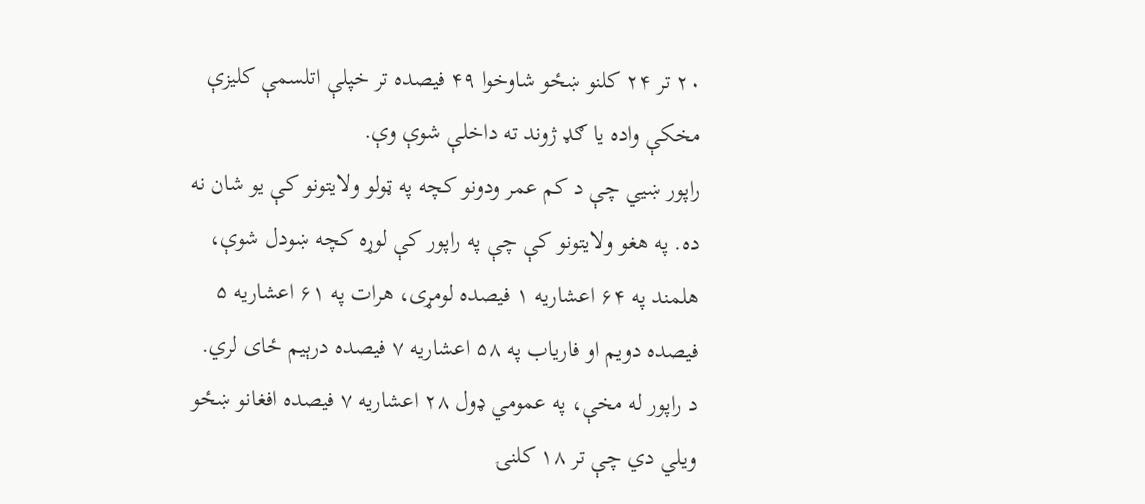۲۰ تر ۲۴ کلنو ښځو شاوخوا ۴۹ فیصده تر خپلې اتلسمې کلیزې مخکې واده یا ګډ ژوند ته داخلې شوې وې.
راپور ښيي چې د کم عمر ودونو کچه په ټولو ولایتونو کې یو شان نه ده. په هغو ولایتونو کې چې په راپور کې لوړه کچه ښودل شوې، هلمند په ۶۴ اعشاریه ۱ فیصده لومړی، هرات په ۶۱ اعشاریه ۵ فیصده دویم او فاریاب په ۵۸ اعشاریه ۷ فیصده درېیم ځای لري.
د راپور له مخې، په عمومي ډول ۲۸ اعشاریه ۷ فیصده افغانو ښځو ویلي دي چې تر ۱۸ کلنۍ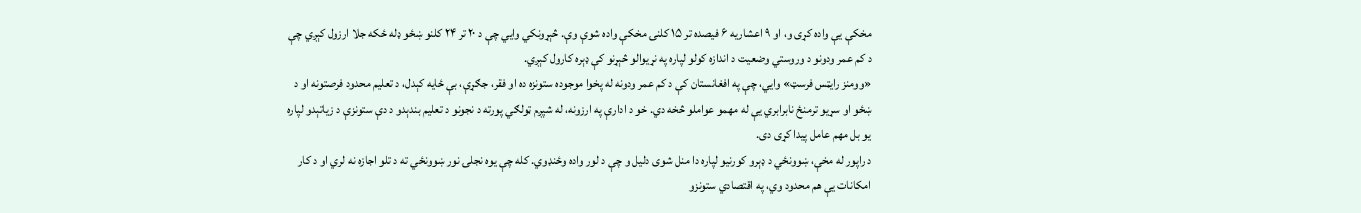مخکې یې واده کړی و، او ۹ اعشاریه ۶ فیصده تر ۱۵ کلنۍ مخکې واده شوې وې. څېړونکي وايي چې د ۲۰ تر ۲۴ کلنو ښځو ډله ځکه جلا ارزول کېږي چې د کم عمر ودونو د وروستي وضعیت د اندازه کولو لپاره په نړیوالو څېړنو کې ډېره کارول کېږي.
«وومنز رایټس فرسټ» وايي، چې په افغانستان کې د کم عمر ودونه له پخوا موجوده ستونزه ده او فقر، جګړې، بې ځایه کېدل، د تعلیم محدود فرصتونه او د ښځو او سړیو ترمنځ نابرابري یې له مهمو عواملو څخه دي. خو د ادارې په ارزونه، له شپږم ټولګي پورته د نجونو د تعلیم بندېدو د دې ستونزې د زیاتېدو لپاره یو بل مهم عامل پیدا کړی دی.
د راپور له مخې، ښوونځي د ډېرو کورنیو لپاره دا منل شوی دلیل و چې د لور واده وځنډوي. کله چې یوه نجلۍ نور ښوونځي ته د تلو اجازه نه لري او د کار امکانات یې هم محدود وي، په اقتصادي ستونزو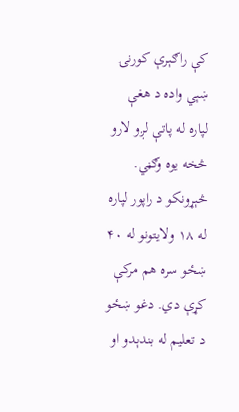کې راګېرې کورنۍ ښېي واده د هغې لپاره له پاتې لږو لارو څخه یوه وګڼي.
څېړونکو د راپور لپاره له ۱۸ ولایتونو له ۴۰ ښځو سره هم مرکې کړې دي. دغو ښځو د تعلیم له بندېدو او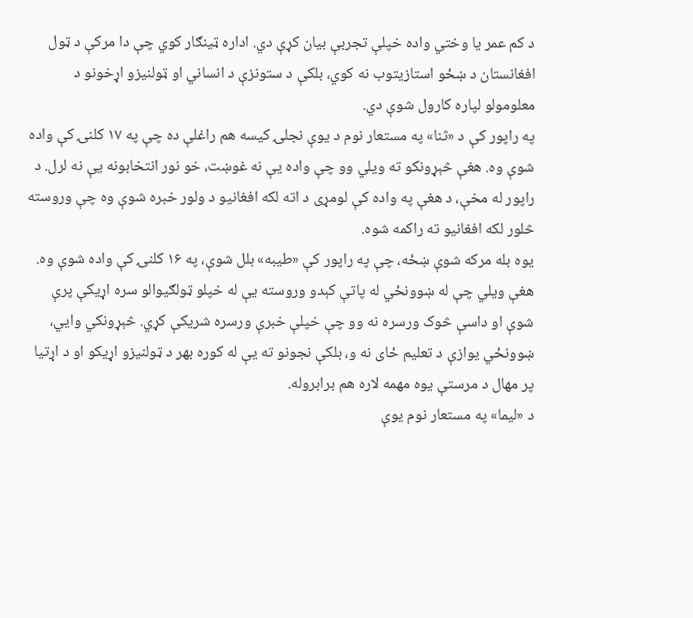د کم عمر یا وختي واده خپلې تجربې بیان کړې دي. اداره ټینګار کوي چې دا مرکې د ټول افغانستان د ښځو استازیتوب نه کوي، بلکې د ستونزې د انساني او ټولنیزو اړخونو د معلومولو لپاره کارول شوې دي.
په راپور کې د «ثنا» په مستعار نوم د یوې نجلۍ کیسه هم راغلې ده چې په ۱۷ کلنۍ کې واده شوې وه. هغې څېړونکو ته ویلي وو چې واده یې نه غوښت، خو نور انتخابونه یې نه لرل. د راپور له مخې، د هغې په واده کې لومړی د اته لکه افغانیو د ولور خبره شوې وه چې وروسته څلور لکه افغانیو ته راکمه شوه.
یوه بله مرکه شوې ښځه، چې په راپور کې «طیبه» بلل شوې، په ۱۶ کلنۍ کې واده شوې وه. هغې ویلي چې له ښوونځي له پاتې کېدو وروسته یې له خپلو ټولګیوالو سره اړیکې پرې شوې او داسې څوک ورسره نه وو چې خپلې خبرې ورسره شریکې کړي. څېړونکي وايي، ښوونځي یوازې د تعلیم ځای نه و، بلکې نجونو ته یې له کوره بهر د ټولنیزو اړیکو او د اړتیا پر مهال د مرستې یوه مهمه لاره هم برابروله.
د «لیما» په مستعار نوم یوې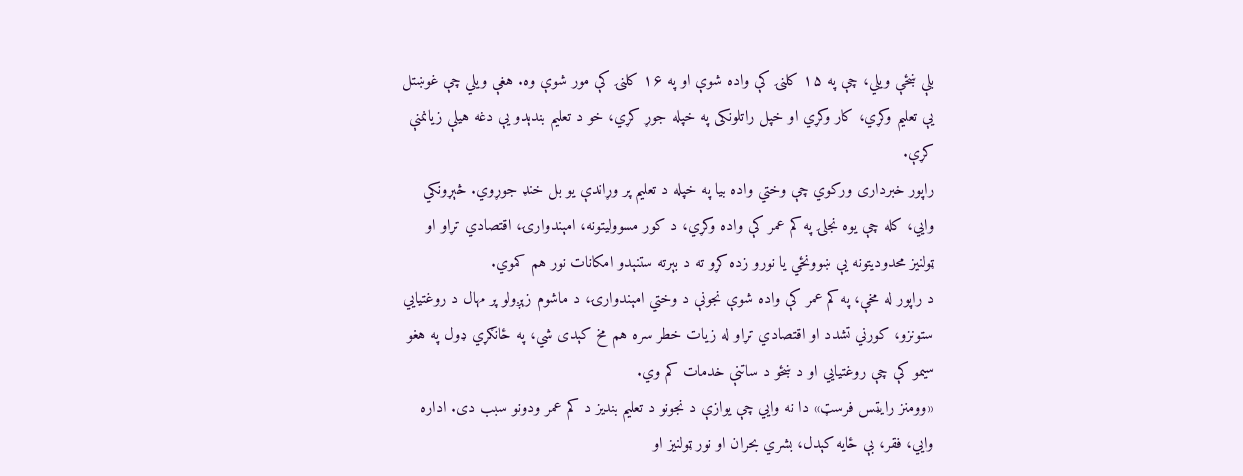بلې ښځې ویلي، چې په ۱۵ کلنۍ کې واده شوې او په ۱۶ کلنۍ کې مور شوې وه. هغې ویلي چې غوښتل یې تعلیم وکړي، کار وکړي او خپل راتلونکی په خپله جوړ کړي، خو د تعلیم بندېدو یې دغه هیلې زیانمنې کړې.
راپور خبرداری ورکوي چې وختي واده بیا په خپله د تعلیم پر وړاندې یو بل خنډ جوړوي. څېړونکي وايي، کله چې یوه نجلۍ په کم عمر کې واده وکړي، د کور مسوولیتونه، امېندوارۍ، اقتصادي تړاو او ټولنیز محدودیتونه یې ښوونځي یا نورو زده کړو ته د بېرته ستنېدو امکانات نور هم کموي.
د راپور له مخې، په کم عمر کې واده شوې نجونې د وختي امېندوارۍ، د ماشوم زېږولو پر مهال د روغتیايي ستونزو، کورني تشدد او اقتصادي تړاو له زیات خطر سره هم مخ کېدی شي، په ځانګړي ډول په هغو سیمو کې چې روغتیايي او د ښځو د ساتنې خدمات کم وي.
«وومنز رایټس فرسټ» دا نه وايي چې یوازې د نجونو د تعلیم بندیز د کم عمر ودونو سبب دی. اداره وايي، فقر، بې ځایه کېدل، بشري بحران او نور ټولنیز او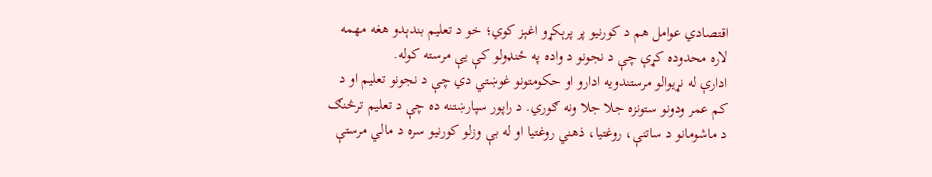اقتصادي عوامل هم د کورنیو پر پرېکړو اغېز کوي؛ خو د تعلیم بندېدو هغه مهمه لاره محدوده کړې چې د نجونو د واده په ځنډولو کې یې مرسته کوله.
ادارې له نړیوالو مرستندویه ادارو او حکومتونو غوښتي دي چې د نجونو تعلیم او د کم عمر ودونو ستونزه جلا جلا ونه ګوري. د راپور سپارښتنه ده چې د تعلیم ترڅنګ د ماشومانو د ساتنې، روغتیا، ذهني روغتیا او له بې وزلو کورنیو سره د مالي مرستې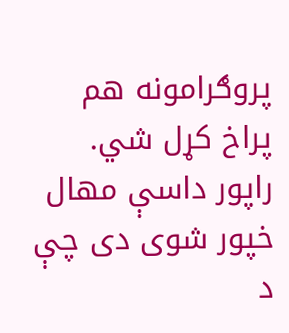پروګرامونه هم پراخ کړل شي.
راپور داسې مهال خپور شوی دی چې د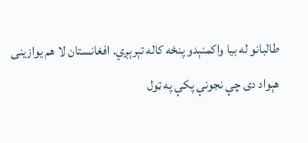طالبانو له بیا واکمنېدو پنځه کاله تېرېږي. افغانستان لا هم یوازینی هېواد دی چې نجونې پکې په ټول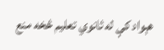هېواد کې له ثانوي تعلیم څخه منع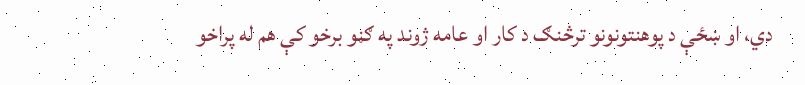دي، او ښځې د پوهنتونونو ترڅنګ د کار او عامه ژوند په ګڼو برخو کې هم له پراخو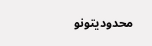محدودیتونو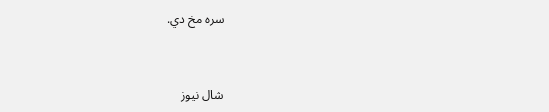سره مخ دي.


شال نیوز